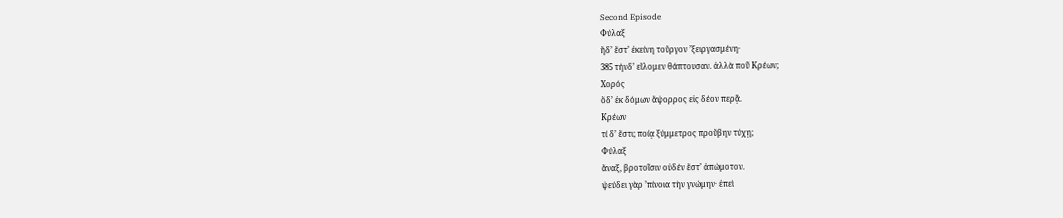Second Episode
Φύλαξ
ἥδʼ ἔστʼ ἐκείνη τοὔργον ʼξειργασμένη·
385 τήνδʼ εἵλομεν θάπτουσαν. ἀλλὰ ποῦ Κρέων;
Χορός
ὅδʼ ἐκ δόμων ἄψορρος εἰς δέον περᾷ.
Κρέων
τί δʼ ἔστι; ποίᾳ ξύμμετρος προὔβην τύχῃ;
Φύλαξ
ἄναξ, βροτοῖσιν οὐδέν ἔστʼ ἀπώμοτον.
ψεύδει γὰρ ʼπίνοια τὴν γνώμην· ἐπεὶ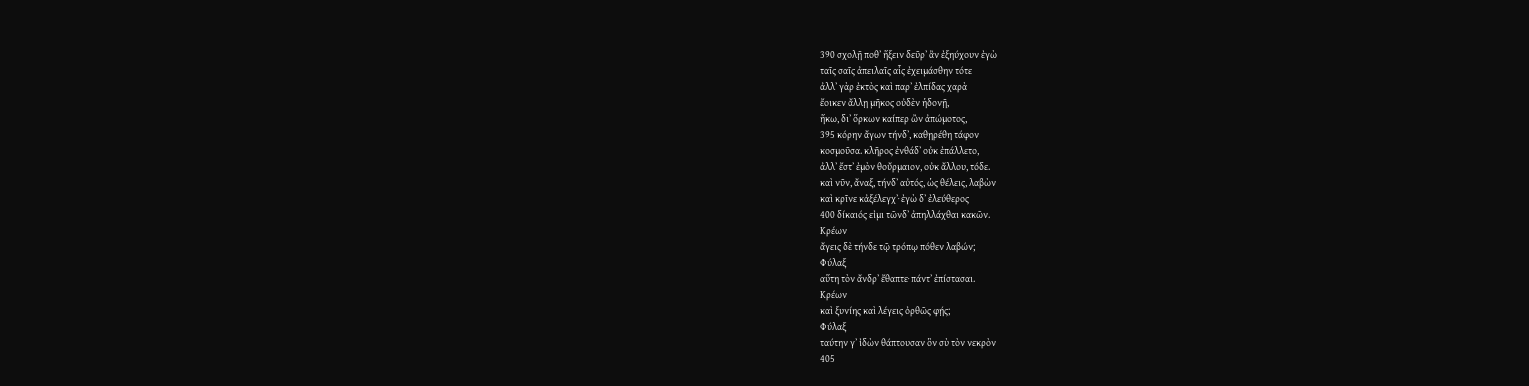390 σχολῇ ποθʼ ἥξειν δεῦρʼ ἂν ἐξηύχουν ἐγὼ
ταῖς σαῖς ἀπειλαῖς αἷς ἐχειμάσθην τότε
ἀλλʼ γὰρ ἐκτὸς καὶ παρʼ ἐλπίδας χαρὰ
ἔοικεν ἄλλῃ μῆκος οὐδὲν ἡδονῇ,
ἥκω, διʼ ὅρκων καίπερ ὢν ἀπώμοτος,
395 κόρην ἄγων τήνδʼ, καθῃρέθη τάφον
κοσμοῦσα. κλῆρος ἐνθάδʼ οὐκ ἐπάλλετο,
ἀλλʼ ἔστʼ ἐμὸν θοὔρμαιον, οὐκ ἄλλου, τόδε.
καὶ νῦν, ἄναξ, τήνδʼ αὐτός, ὡς θέλεις, λαβὼν
καὶ κρῖνε κἀξέλεγχʼ· ἐγὼ δʼ ἐλεύθερος
400 δίκαιός εἰμι τῶνδʼ ἀπηλλάχθαι κακῶν.
Κρέων
ἄγεις δὲ τήνδε τῷ τρόπῳ πόθεν λαβών;
Φύλαξ
αὕτη τὸν ἄνδρʼ ἔθαπτε· πάντʼ ἐπίστασαι.
Κρέων
καὶ ξυνίης καὶ λέγεις ὀρθῶς φῄς;
Φύλαξ
ταύτην γʼ ἰδὼν θάπτουσαν ὃν σὺ τὸν νεκρὸν
405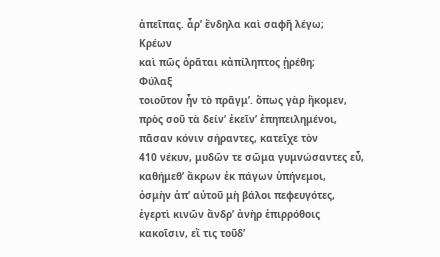ἀπεῖπας. ἆρʼ ἔνδηλα καὶ σαφῆ λέγω;
Κρέων
καὶ πῶς ὁρᾶται κἀπίληπτος ᾑρέθη;
Φύλαξ
τοιοῦτον ἦν τὸ πρᾶγμʼ. ὅπως γὰρ ἥκομεν,
πρὸς σοῦ τὰ δείνʼ ἐκεῖνʼ ἐπηπειλημένοι,
πᾶσαν κόνιν σήραντες, κατεῖχε τὸν
410 νέκυν, μυδῶν τε σῶμα γυμνώσαντες εὖ,
καθήμεθʼ ἄκρων ἐκ πάγων ὑπήνεμοι,
ὀσμὴν ἀπʼ αὐτοῦ μὴ βάλοι πεφευγότες,
ἐγερτὶ κινῶν ἄνδρʼ ἀνὴρ ἐπιρρόθοις
κακοῖσιν, εἴ τις τοῦδʼ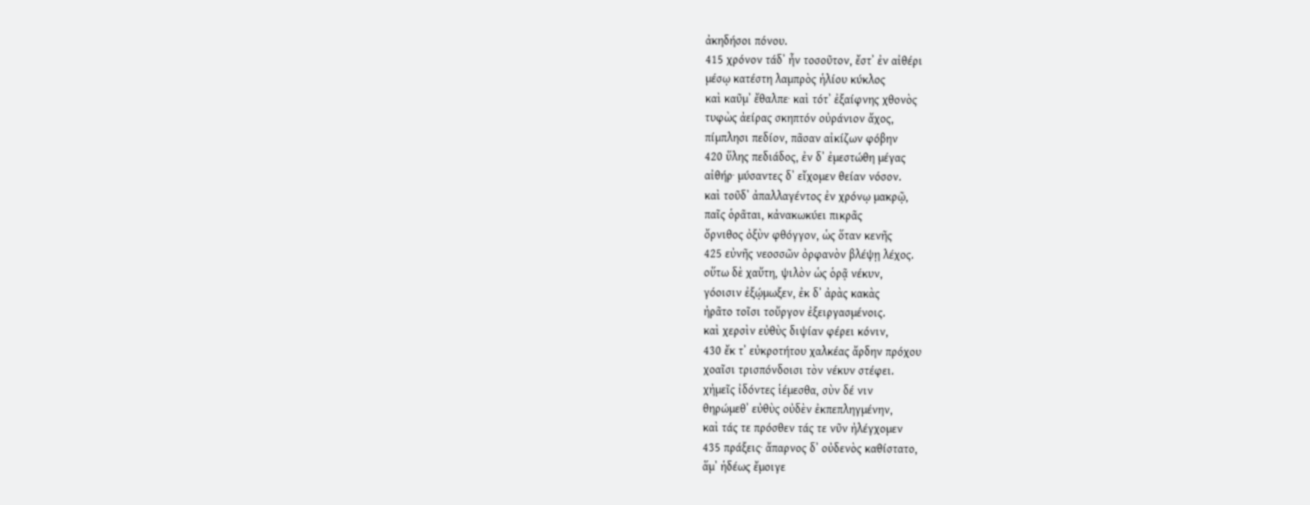ἀκηδήσοι πόνου.
415 χρόνον τάδʼ ἦν τοσοῦτον, ἔστʼ ἐν αἰθέρι
μέσῳ κατέστη λαμπρὸς ἡλίου κύκλος
καὶ καῦμʼ ἔθαλπε· καὶ τότʼ ἐξαίφνης χθονὸς
τυφὼς ἀείρας σκηπτόν οὐράνιον ἄχος,
πίμπλησι πεδίον, πᾶσαν αἰκίζων φόβην
420 ὕλης πεδιάδος, ἐν δʼ ἐμεστώθη μέγας
αἰθήρ· μύσαντες δʼ εἴχομεν θείαν νόσον.
καὶ τοῦδʼ ἀπαλλαγέντος ἐν χρόνῳ μακρῷ,
παῖς ὁρᾶται, κἀνακωκύει πικρᾶς
ὄρνιθος ὀξὺν φθόγγον, ὡς ὅταν κενῆς
425 εὐνῆς νεοσσῶν ὀρφανὸν βλέψῃ λέχος.
οὕτω δὲ χαὔτη, ψιλὸν ὡς ὁρᾷ νέκυν,
γόοισιν ἐξῴμωξεν, ἐκ δʼ ἀρὰς κακὰς
ἠρᾶτο τοῖσι τοὔργον ἐξειργασμένοις.
καὶ χερσὶν εὐθὺς διψίαν φέρει κόνιν,
430 ἔκ τʼ εὐκροτήτου χαλκέας ἄρδην πρόχου
χοαῖσι τρισπόνδοισι τὸν νέκυν στέφει.
χἠμεῖς ἰδόντες ἱέμεσθα, σὺν δέ νιν
θηρώμεθʼ εὐθὺς οὐδὲν ἐκπεπληγμένην,
καὶ τάς τε πρόσθεν τάς τε νῦν ἠλέγχομεν
435 πράξεις· ἄπαρνος δʼ οὐδενὸς καθίστατο,
ἅμʼ ἡδέως ἔμοιγε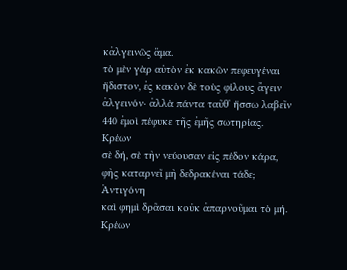κἀλγεινῶς ἅμα.
τὸ μὲν γὰρ αὐτὸν ἐκ κακῶν πεφευγέναι
ἥδιστον, ἐς κακὸν δὲ τοὺς φίλους ἄγειν
ἀλγεινόν· ἀλλὰ πάντα ταῦθʼ ἥσσω λαβεῖν
440 ἐμοὶ πέφυκε τῆς ἐμῆς σωτηρίας.
Κρέων
σὲ δή, σὲ τὴν νεύουσαν εἰς πέδον κάρα,
φὴς καταρνεῖ μὴ δεδρακέναι τάδε;
Ἀντιγόνη
καὶ φημὶ δρᾶσαι κοὐκ ἀπαρνοῦμαι τὸ μή.
Κρέων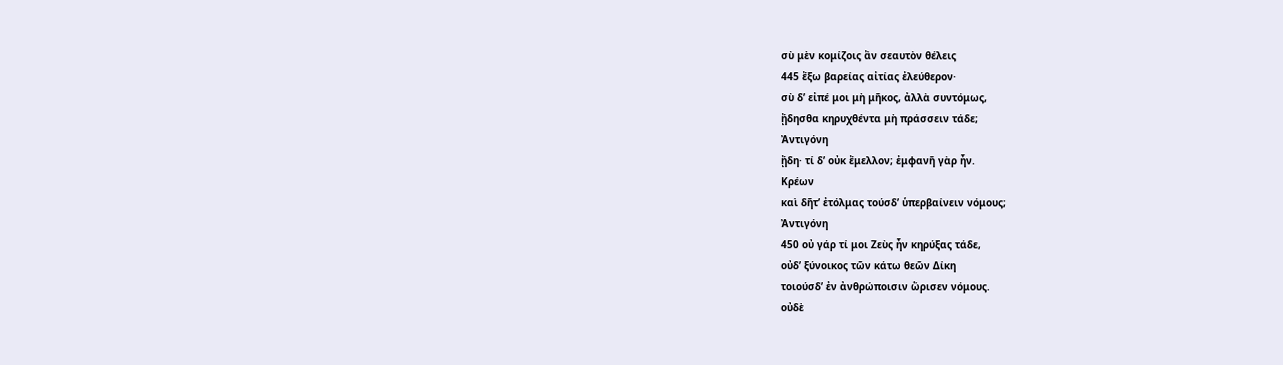σὺ μὲν κομίζοις ἂν σεαυτὸν θέλεις
445 ἔξω βαρείας αἰτίας ἐλεύθερον·
σὺ δʼ εἰπέ μοι μὴ μῆκος, ἀλλὰ συντόμως,
ᾔδησθα κηρυχθέντα μὴ πράσσειν τάδε;
Ἀντιγόνη
ᾔδη· τί δʼ οὐκ ἔμελλον; ἐμφανῆ γὰρ ἦν.
Κρέων
καὶ δῆτʼ ἐτόλμας τούσδʼ ὑπερβαίνειν νόμους;
Ἀντιγόνη
450 οὐ γάρ τί μοι Ζεὺς ἦν κηρύξας τάδε,
οὐδʼ ξύνοικος τῶν κάτω θεῶν Δίκη
τοιούσδʼ ἐν ἀνθρώποισιν ὥρισεν νόμους.
οὐδὲ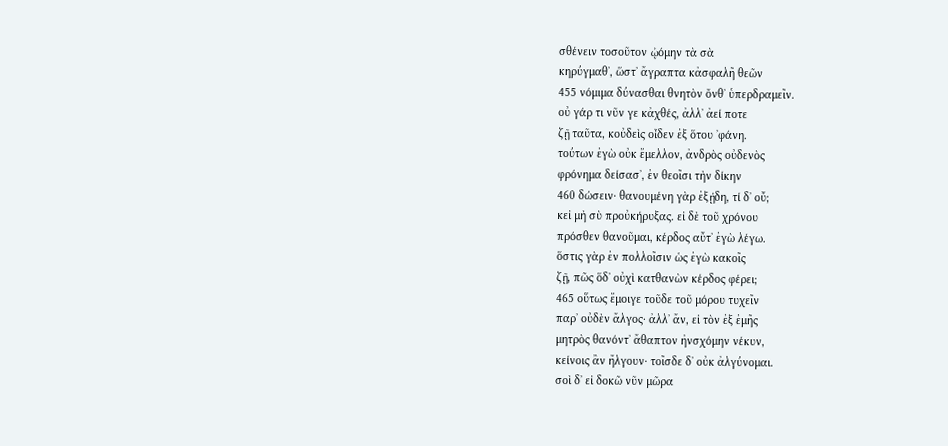σθένειν τοσοῦτον ᾠόμην τὰ σὰ
κηρύγμαθʼ, ὥστʼ ἄγραπτα κἀσφαλῆ θεῶν
455 νόμιμα δύνασθαι θνητὸν ὄνθʼ ὑπερδραμεῖν.
οὐ γάρ τι νῦν γε κἀχθές, ἀλλʼ ἀεί ποτε
ζῇ ταῦτα, κοὐδεὶς οἶδεν ἐξ ὅτου ʼφάνη.
τούτων ἐγὼ οὐκ ἔμελλον, ἀνδρὸς οὐδενὸς
φρόνημα δείσασʼ, ἐν θεοῖσι τὴν δίκην
460 δώσειν· θανουμένη γὰρ ἐξῄδη, τί δʼ οὔ;
κεἰ μὴ σὺ προὐκήρυξας. εἰ δὲ τοῦ χρόνου
πρόσθεν θανοῦμαι, κέρδος αὔτʼ ἐγὼ λέγω.
ὅστις γὰρ ἐν πολλοῖσιν ὡς ἐγὼ κακοῖς
ζῇ, πῶς ὅδʼ οὐχὶ κατθανὼν κέρδος φέρει;
465 οὕτως ἔμοιγε τοῦδε τοῦ μόρου τυχεῖν
παρʼ οὐδὲν ἄλγος· ἀλλʼ ἄν, εἰ τὸν ἐξ ἐμῆς
μητρὸς θανόντʼ ἄθαπτον ἠνσχόμην νέκυν,
κείνοις ἂν ἤλγουν· τοῖσδε δʼ οὐκ ἀλγύνομαι.
σοὶ δʼ εἰ δοκῶ νῦν μῶρα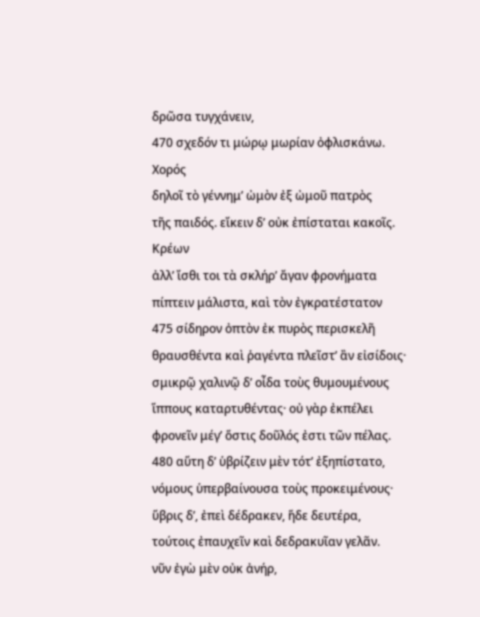δρῶσα τυγχάνειν,
470 σχεδόν τι μώρῳ μωρίαν ὀφλισκάνω.
Χορός
δηλοῖ τὸ γέννημʼ ὠμὸν ἐξ ὠμοῦ πατρὸς
τῆς παιδός. εἴκειν δʼ οὐκ ἐπίσταται κακοῖς.
Κρέων
ἀλλʼ ἴσθι τοι τὰ σκλήρʼ ἄγαν φρονήματα
πίπτειν μάλιστα, καὶ τὸν ἐγκρατέστατον
475 σίδηρον ὀπτὸν ἐκ πυρὸς περισκελῆ
θραυσθέντα καὶ ῥαγέντα πλεῖστʼ ἂν εἰσίδοις·
σμικρῷ χαλινῷ δʼ οἶδα τοὺς θυμουμένους
ἵππους καταρτυθέντας· οὐ γὰρ ἐκπέλει
φρονεῖν μέγʼ ὅστις δοῦλός ἐστι τῶν πέλας.
480 αὕτη δʼ ὑβρίζειν μὲν τότʼ ἐξηπίστατο,
νόμους ὑπερβαίνουσα τοὺς προκειμένους·
ὕβρις δʼ, ἐπεὶ δέδρακεν, ἥδε δευτέρα,
τούτοις ἐπαυχεῖν καὶ δεδρακυῖαν γελᾶν.
νῦν ἐγὼ μὲν οὐκ ἀνήρ,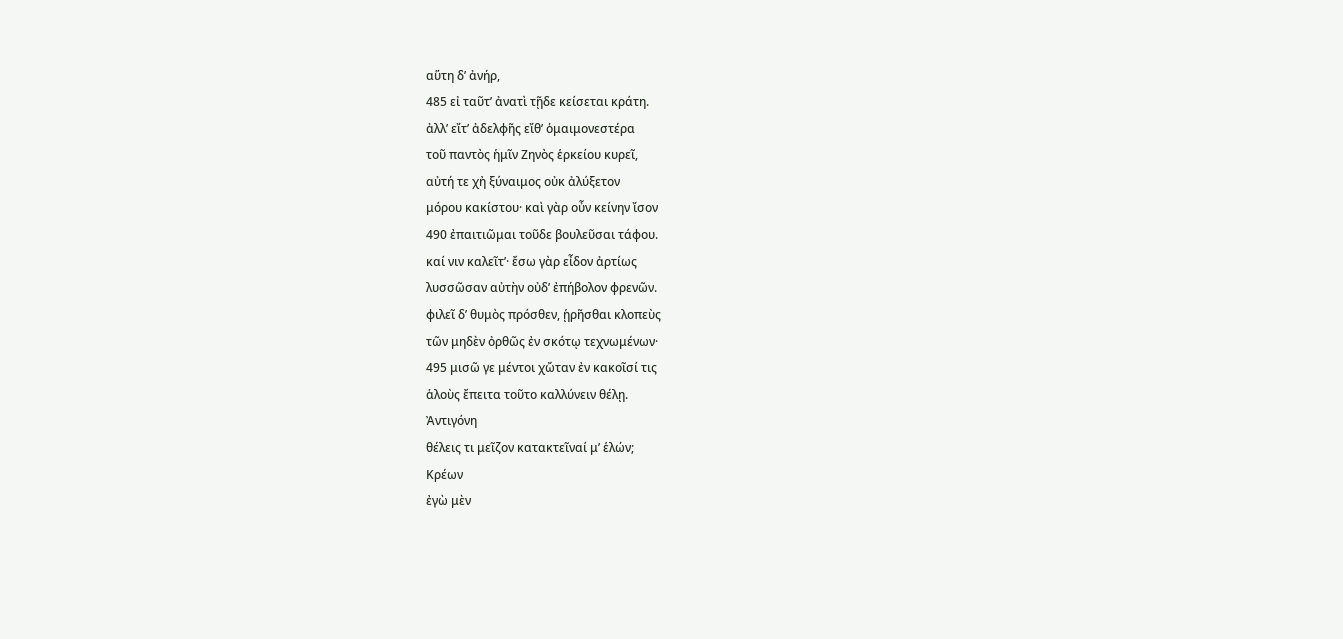αὕτη δʼ ἀνήρ,
485 εἰ ταῦτʼ ἀνατὶ τῇδε κείσεται κράτη.
ἀλλʼ εἴτʼ ἀδελφῆς εἴθʼ ὁμαιμονεστέρα
τοῦ παντὸς ἡμῖν Ζηνὸς ἑρκείου κυρεῖ,
αὐτή τε χἠ ξύναιμος οὐκ ἀλύξετον
μόρου κακίστου· καὶ γὰρ οὖν κείνην ἴσον
490 ἐπαιτιῶμαι τοῦδε βουλεῦσαι τάφου.
καί νιν καλεῖτʼ· ἔσω γὰρ εἶδον ἀρτίως
λυσσῶσαν αὐτὴν οὐδʼ ἐπήβολον φρενῶν.
φιλεῖ δʼ θυμὸς πρόσθεν, ᾑρῆσθαι κλοπεὺς
τῶν μηδὲν ὀρθῶς ἐν σκότῳ τεχνωμένων·
495 μισῶ γε μέντοι χὤταν ἐν κακοῖσί τις
ἁλοὺς ἔπειτα τοῦτο καλλύνειν θέλῃ.
Ἀντιγόνη
θέλεις τι μεῖζον κατακτεῖναί μʼ ἑλών;
Κρέων
ἐγὼ μὲν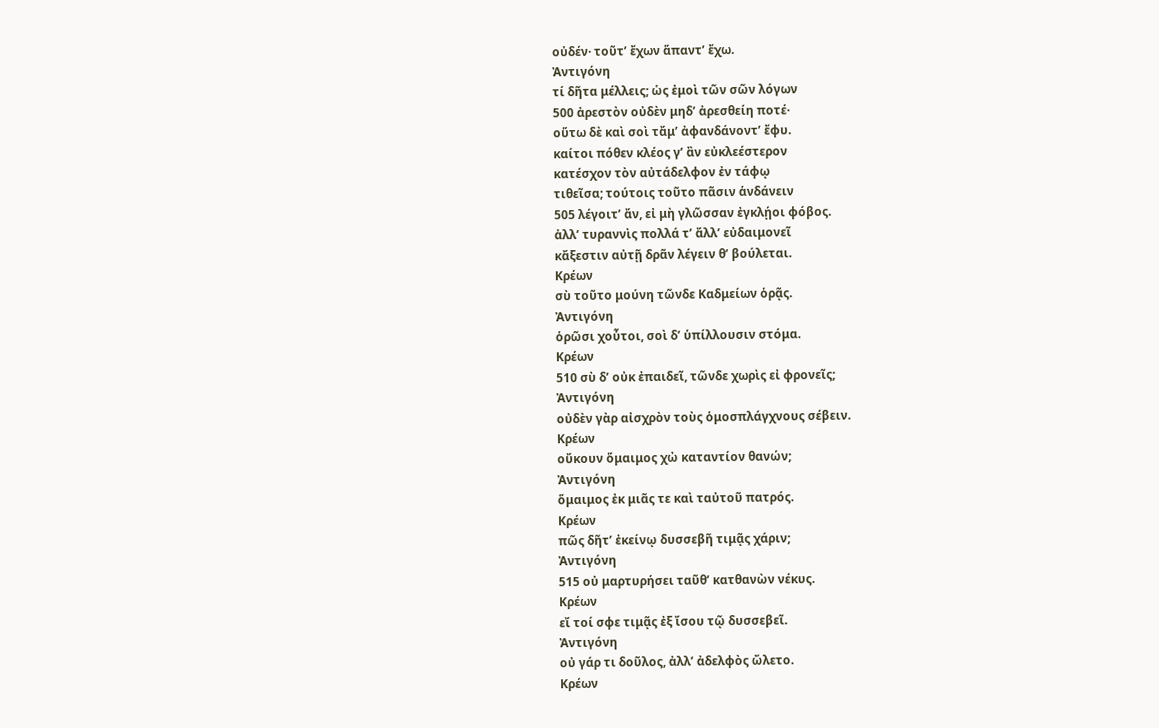οὐδέν· τοῦτʼ ἔχων ἅπαντʼ ἔχω.
Ἀντιγόνη
τί δῆτα μέλλεις; ὡς ἐμοὶ τῶν σῶν λόγων
500 ἀρεστὸν οὐδὲν μηδʼ ἀρεσθείη ποτέ·
οὕτω δὲ καὶ σοὶ τἄμʼ ἀφανδάνοντʼ ἔφυ.
καίτοι πόθεν κλέος γʼ ἂν εὐκλεέστερον
κατέσχον τὸν αὐτάδελφον ἐν τάφῳ
τιθεῖσα; τούτοις τοῦτο πᾶσιν ἁνδάνειν
505 λέγοιτʼ ἄν, εἰ μὴ γλῶσσαν ἐγκλῄοι φόβος.
ἀλλʼ τυραννὶς πολλά τʼ ἄλλʼ εὐδαιμονεῖ
κἄξεστιν αὐτῇ δρᾶν λέγειν θʼ βούλεται.
Κρέων
σὺ τοῦτο μούνη τῶνδε Καδμείων ὁρᾷς.
Ἀντιγόνη
ὁρῶσι χοὖτοι, σοὶ δʼ ὑπίλλουσιν στόμα.
Κρέων
510 σὺ δʼ οὐκ ἐπαιδεῖ, τῶνδε χωρὶς εἰ φρονεῖς;
Ἀντιγόνη
οὐδὲν γὰρ αἰσχρὸν τοὺς ὁμοσπλάγχνους σέβειν.
Κρέων
οὔκουν ὅμαιμος χὠ καταντίον θανών;
Ἀντιγόνη
ὅμαιμος ἐκ μιᾶς τε καὶ ταὐτοῦ πατρός.
Κρέων
πῶς δῆτʼ ἐκείνῳ δυσσεβῆ τιμᾷς χάριν;
Ἀντιγόνη
515 οὐ μαρτυρήσει ταῦθʼ κατθανὼν νέκυς.
Κρέων
εἴ τοί σφε τιμᾷς ἐξ ἴσου τῷ δυσσεβεῖ.
Ἀντιγόνη
οὐ γάρ τι δοῦλος, ἀλλʼ ἀδελφὸς ὤλετο.
Κρέων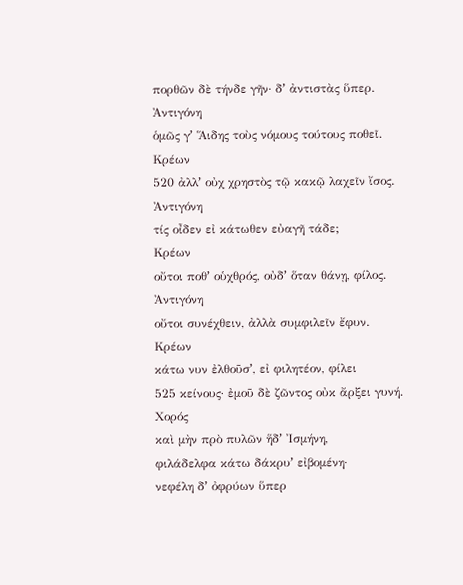πορθῶν δὲ τήνδε γῆν· δʼ ἀντιστὰς ὕπερ.
Ἀντιγόνη
ὁμῶς γʼ Ἅιδης τοὺς νόμους τούτους ποθεῖ.
Κρέων
520 ἀλλʼ οὐχ χρηστὸς τῷ κακῷ λαχεῖν ἴσος.
Ἀντιγόνη
τίς οἶδεν εἰ κάτωθεν εὐαγῆ τάδε;
Κρέων
οὔτοι ποθʼ οὑχθρός, οὐδʼ ὅταν θάνῃ, φίλος.
Ἀντιγόνη
οὔτοι συνέχθειν, ἀλλὰ συμφιλεῖν ἔφυν.
Κρέων
κάτω νυν ἐλθοῦσʼ, εἰ φιλητέον, φίλει
525 κείνους· ἐμοῦ δὲ ζῶντος οὐκ ἄρξει γυνή.
Χορός
καὶ μὴν πρὸ πυλῶν ἥδʼ Ἰσμήνη,
φιλάδελφα κάτω δάκρυʼ εἰβομένη·
νεφέλη δʼ ὀφρύων ὕπερ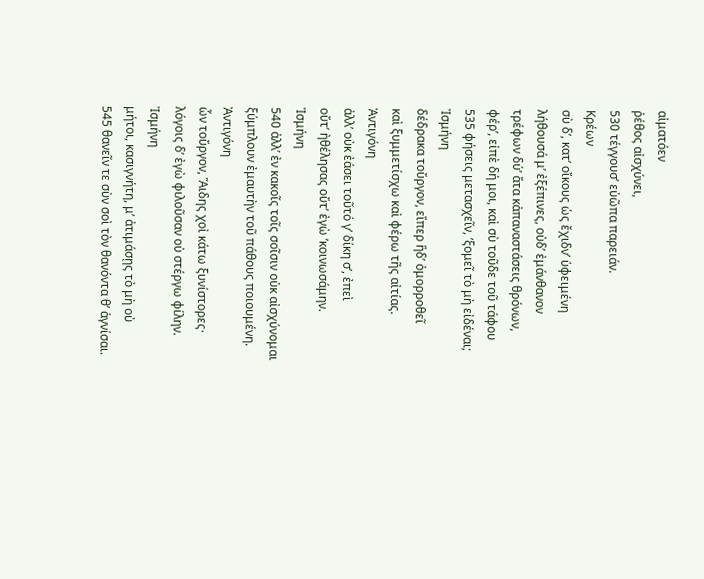αἱματόεν
ῥέθος αἰσχύνει,
530 τέγγουσʼ εὐῶπα παρειάν.
Κρέων
σὺ δʼ, κατʼ οἴκους ὡς ἔχιδνʼ ὑφειμένη
λήθουσά μʼ ἐξέπινες, οὐδʼ ἐμάνθανον
τρέφων δύʼ ἄτα κἀπαναστάσεις θρόνων,
φέρʼ, εἰπὲ δή μοι, καὶ σὺ τοῦδε τοῦ τάφου
535 φήσεις μετασχεῖν, ʼξομεῖ τὸ μὴ εἰδέναι;
Ἰσμήνη
δέδρακα τοὔργον, εἴπερ ἥδʼ ὁμορροθεῖ
καὶ ξυμμετίσχω καὶ φέρω τῆς αἰτίας.
Ἀντιγόνη
ἀλλʼ οὐκ ἐάσει τοῦτό γʼ δίκη σʼ, ἐπεὶ
οὔτʼ ἠθέλησας οὔτʼ ἐγὼ ʼκοινωσάμην.
Ἰσμήνη
540 ἀλλʼ ἐν κακοῖς τοῖς σοῖσιν οὐκ αἰσχύνομαι
ξύμπλουν ἐμαυτὴν τοῦ πάθους ποιουμένη.
Ἀντιγόνη
ὧν τοὔργον, Ἅιδης χοἰ κάτω ξυνίστορες·
λόγοις δʼ ἐγὼ φιλοῦσαν οὐ στέργω φίλην.
Ἰσμήνη
μήτοι, κασιγνήτη, μʼ ἀτιμάσῃς τὸ μὴ οὐ
545 θανεῖν τε σὺν σοὶ τὸν θανόντα θʼ ἁγνίσαι.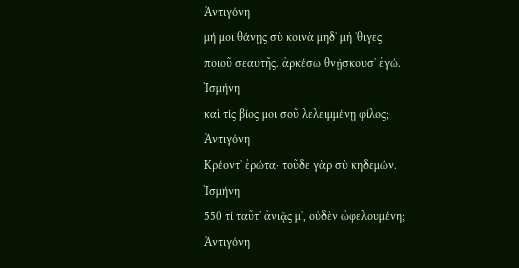Ἀντιγόνη
μή μοι θάνῃς σὺ κοινὰ μηδʼ μὴ ʼθιγες
ποιοῦ σεαυτῆς. ἀρκέσω θνῄσκουσʼ ἐγώ.
Ἰσμήνη
καὶ τίς βίος μοι σοῦ λελειμμένῃ φίλος;
Ἀντιγόνη
Κρέοντʼ ἐρώτα· τοῦδε γὰρ σὺ κηδεμών.
Ἰσμήνη
550 τί ταῦτʼ ἀνιᾷς μʼ, οὐδὲν ὠφελουμένη;
Ἀντιγόνη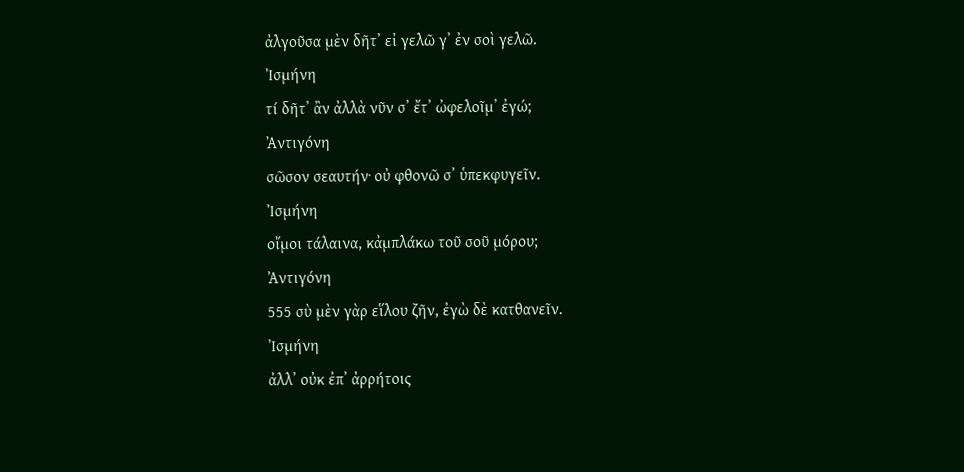ἀλγοῦσα μὲν δῆτʼ εἰ γελῶ γʼ ἐν σοὶ γελῶ.
Ἰσμήνη
τί δῆτʼ ἂν ἀλλὰ νῦν σʼ ἔτʼ ὠφελοῖμʼ ἐγώ;
Ἀντιγόνη
σῶσον σεαυτήν· οὐ φθονῶ σʼ ὑπεκφυγεῖν.
Ἰσμήνη
οἴμοι τάλαινα, κἀμπλάκω τοῦ σοῦ μόρου;
Ἀντιγόνη
555 σὺ μὲν γὰρ εἵλου ζῆν, ἐγὼ δὲ κατθανεῖν.
Ἰσμήνη
ἀλλʼ οὐκ ἐπʼ ἀρρήτοις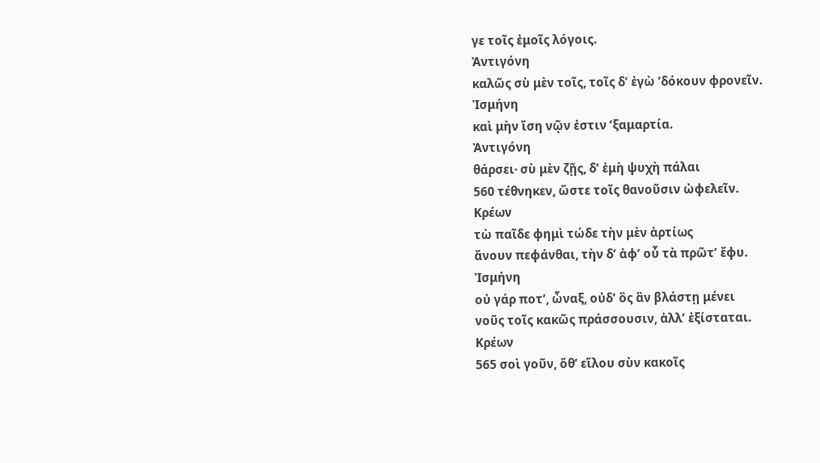γε τοῖς ἐμοῖς λόγοις.
Ἀντιγόνη
καλῶς σὺ μὲν τοῖς, τοῖς δʼ ἐγὼ ʼδόκουν φρονεῖν.
Ἰσμήνη
καὶ μὴν ἴση νῷν ἐστιν ʼξαμαρτία.
Ἀντιγόνη
θάρσει· σὺ μὲν ζῇς, δʼ ἐμὴ ψυχὴ πάλαι
560 τέθνηκεν, ὥστε τοῖς θανοῦσιν ὠφελεῖν.
Κρέων
τὼ παῖδε φημὶ τώδε τὴν μὲν ἀρτίως
ἄνουν πεφάνθαι, τὴν δʼ ἀφʼ οὗ τὰ πρῶτʼ ἔφυ.
Ἰσμήνη
οὐ γάρ ποτʼ, ὦναξ, οὐδʼ ὃς ἂν βλάστῃ μένει
νοῦς τοῖς κακῶς πράσσουσιν, ἀλλʼ ἐξίσταται.
Κρέων
565 σοὶ γοῦν, ὅθʼ εἵλου σὺν κακοῖς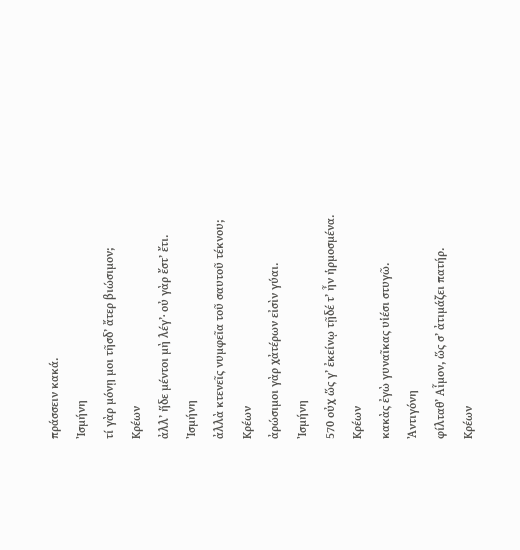πράσσειν κακά.
Ἰσμήνη
τί γὰρ μόνῃ μοι τῆσδʼ ἄτερ βιώσιμον;
Κρέων
ἀλλʼ ἥδε μέντοι μὴ λέγʼ· οὐ γὰρ ἔστʼ ἔτι.
Ἰσμήνη
ἀλλὰ κτενεῖς νυμφεῖα τοῦ σαυτοῦ τέκνου;
Κρέων
ἀρώσιμοι γὰρ χἀτέρων εἰσὶν γύαι.
Ἰσμήνη
570 οὐχ ὥς γʼ ἐκείνῳ τῇδέ τʼ ἦν ἡρμοσμένα.
Κρέων
κακὰς ἐγὼ γυναῖκας υἱέσι στυγῶ.
Ἀντιγόνη
φίλταθʼ Αἷμον, ὥς σʼ ἀτιμάζει πατήρ.
Κρέων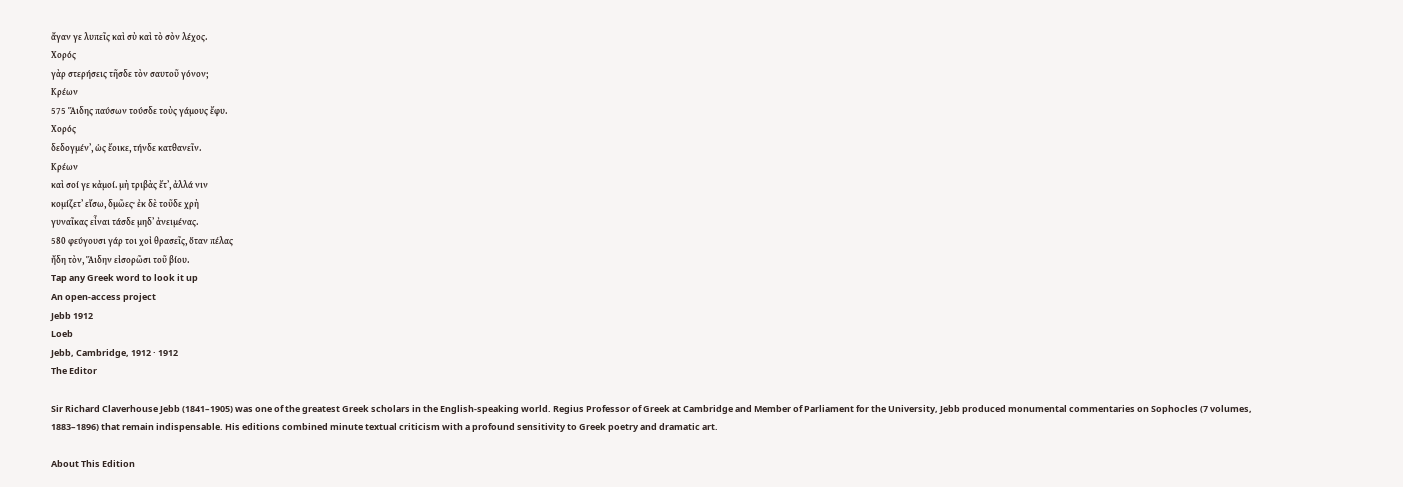ἄγαν γε λυπεῖς καὶ σὺ καὶ τὸ σὸν λέχος.
Χορός
γὰρ στερήσεις τῆσδε τὸν σαυτοῦ γόνον;
Κρέων
575 Ἅιδης παύσων τούσδε τοὺς γάμους ἔφυ.
Χορός
δεδογμένʼ, ὡς ἔοικε, τήνδε κατθανεῖν.
Κρέων
καὶ σοί γε κἀμοί. μὴ τριβὰς ἔτʼ, ἀλλά νιν
κομίζετʼ εἴσω, δμῶες· ἐκ δὲ τοῦδε χρὴ
γυναῖκας εἶναι τάσδε μηδʼ ἀνειμένας.
580 φεύγουσι γάρ τοι χοἰ θρασεῖς, ὅταν πέλας
ἤδη τὸν, Ἅιδην εἰσορῶσι τοῦ βίου.
Tap any Greek word to look it up
An open-access project
Jebb 1912
Loeb
Jebb, Cambridge, 1912 · 1912
The Editor

Sir Richard Claverhouse Jebb (1841–1905) was one of the greatest Greek scholars in the English-speaking world. Regius Professor of Greek at Cambridge and Member of Parliament for the University, Jebb produced monumental commentaries on Sophocles (7 volumes, 1883–1896) that remain indispensable. His editions combined minute textual criticism with a profound sensitivity to Greek poetry and dramatic art.

About This Edition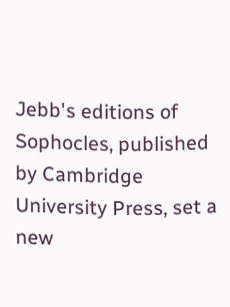Jebb's editions of Sophocles, published by Cambridge University Press, set a new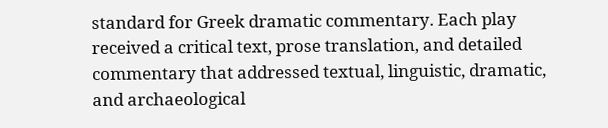standard for Greek dramatic commentary. Each play received a critical text, prose translation, and detailed commentary that addressed textual, linguistic, dramatic, and archaeological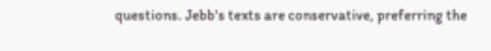questions. Jebb's texts are conservative, preferring the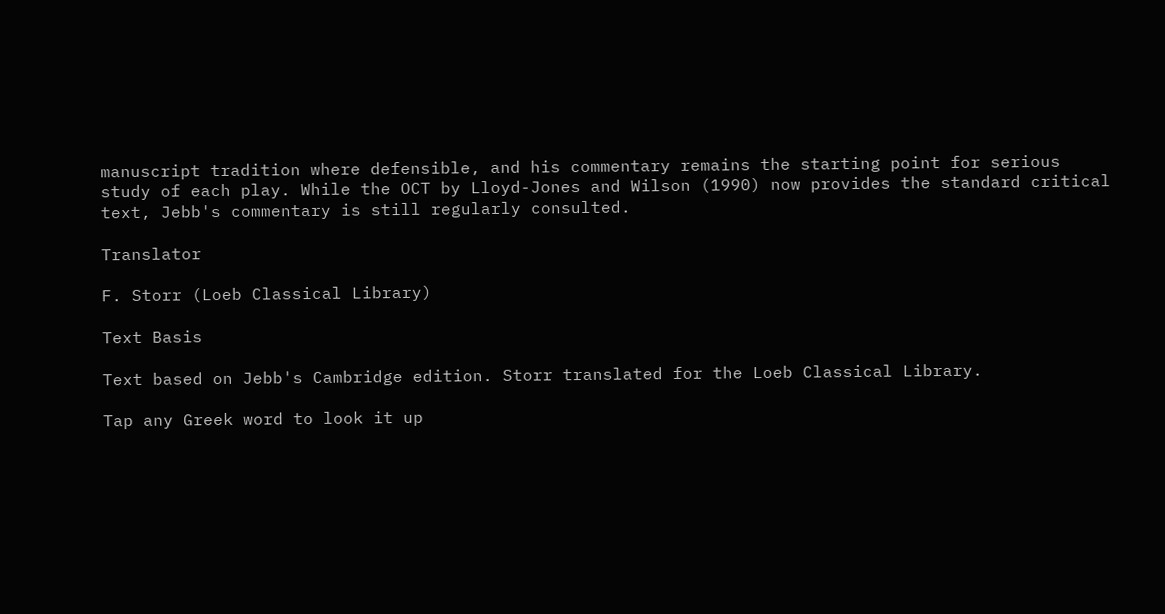manuscript tradition where defensible, and his commentary remains the starting point for serious study of each play. While the OCT by Lloyd-Jones and Wilson (1990) now provides the standard critical text, Jebb's commentary is still regularly consulted.

Translator

F. Storr (Loeb Classical Library)

Text Basis

Text based on Jebb's Cambridge edition. Storr translated for the Loeb Classical Library.

Tap any Greek word to look it up